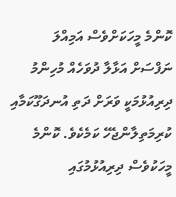ކޮންމެ މީހަކަށްވެސް އަމިއްލަ ނަފްސަށް އަޅާލާ ދުވަހެއް މުހިންމު
ދިރިއުޅުމަކީ ވަރަށް ދަތި އުނދަގޫކަމާއި ކުރިމަތިލާންޖެހޭ ކަމެކެވެ. ކޮންމެ މީހަކުވެސް ދިރިއުޅުމުގައި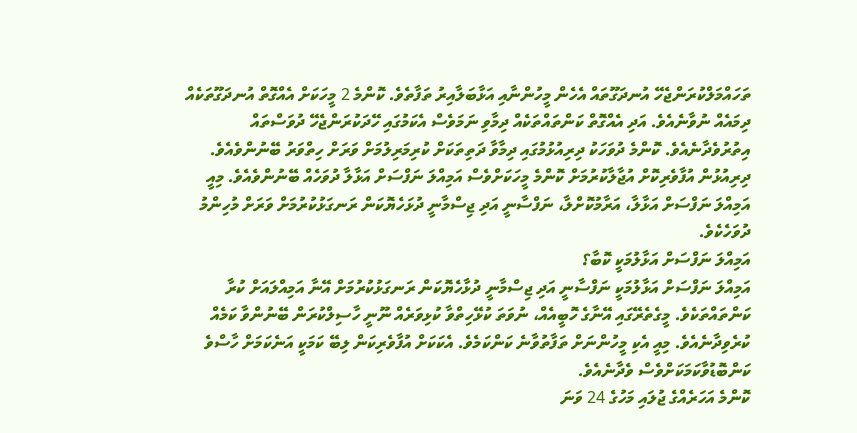ތަހައްމަލްކުރަންޖެހޭ އުނދަގޫތައް އެހެން މީހުންނާއި އަޅާބަލާއިރު ތަފާތެވެ. ކޮންމެ 2 މީހަކަށް އެއްގޮތް އުނދަގޫތަކެއް ދިމައެއް ނުވާނެއެވެ. އަދި އެއްގޮތް ކަންތައްތަކެއް ދިމާވި ނަމަވެސް އެކަމުގައި ހޭދަކުރަންޖެހޭ ދުވަސްތައް އިތުރުވެދާނެއެވެ. ކޮންމެ ދުވަހަކު ދިރިއުޅުމުގައި ދިމާވާ ދަތިތަކަށް ކުރިމަރިލުމަށް ވަރަށް ހިތްވަރު ބޭނުންވެއެވެ.
ދިރިއުޅުން އުފާވެރިކޮށް އުޖާލާކުރުމަށް ކޮންމެ މީހަކަށްވެސް އަމިއްލަ ނަފްސަށް އަޅާލާ ދުވަހެއް ބޭނުންވެއެވެ. މިއީ އަމިއްލަ ނަފްސަށް އަޅާލާ، އަރާމުކޮށްލާ، ނަފްސާނީ އަދި ޖިސްމާނީ ދުޅަހެޔޮކަން ރަނގަޅުކުރުމަށް ވަރަށް މުހިންމު ދުވަހެކެވެ.
އަމިއްލަ ނަފްސަށް އަޅާލުމަކީ ކޮބާ؟
އަމިއްލަ ނަފްސަށް އަޅާލުމަކީ ނަފްސާނީ އަދި ޖިސްމާނީ ދުޅާހެޔޮކަން ރަނގަޅުކުރުމަށް އޭނާ އަމިއްލައަށް ކުރާ ކަންތައްތަކެވެ. މީގެތެރޭގައި އޭނާގެ ހޮބީއެއް، ނުވަތަ ކުޅޭހިތްވާ ކުޅިވަރެއް ނޫނީ ހާސިލްކުރަން ބޭނުންވާ ކަމެއް ކުރެވިދާނެއެވެ. މިއީ އެކި މީހުންނަށް ތަފާތުވާނެ ކަންކަމެވެ. އެކަކަށް އުފާވެރިކަން ލިބޭ ކަމަކީ އަނެކަމަށް ހާސްވެ ކަންބޮޑުވާކަމަކަށްވެސް ވެދާނެއެވެ.
ކޮންމެ އަހަރެއްގެ ޖުލައި މަހުގެ 24 ވަނަ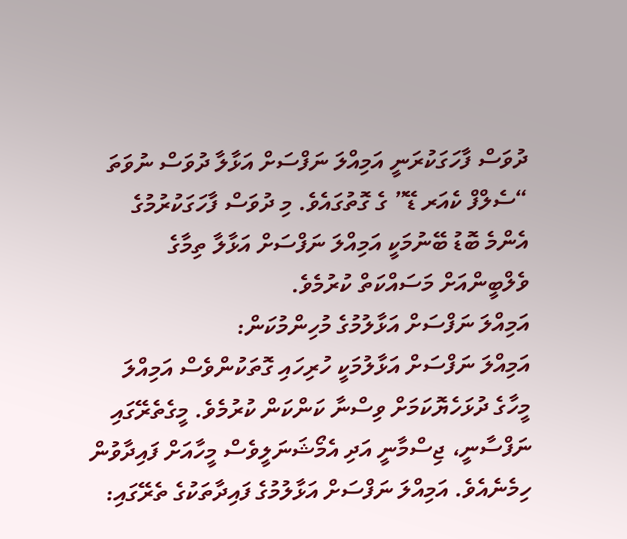ދުވަސް ފާހަގަކުރަނީ އަމިއްލަ ނަފްސަށް އަޅާލާ ދުވަސް ނުވަތަ “ސެލްފް ކެއަރ ޑޭ” ގެ ގޮތުގައެވެ. މި ދުވަސް ފާހަގަކުރުމުގެ އެންމެ ބޮޑު ބޭނުމަކީ އަމިއްލަ ނަފްސަށް އަޅާލާ ތިމާގެ ވެލްބީންއަށް މަސައްކަތް ކުރުމެވެ.
އަމިއްލަ ނަފްސަށް އަޅާލުމުގެ މުހިންމުކަން:
އަމިއްލަ ނަފްސަށް އަޅާލުމަކީ ހުރިހައި ގޮތަކުންވެސް އަމިއްލަ މީހާގެ ދުޅަހެޔޮކަމަށް ވިސްނާ ކަންކަން ކުރުމެވެ. މީގެތެރޭގައި ނަފްސާނީ، ޖިސްމާނީ އަދި އެމޯޝަނަލީވެސް މީހާއަށް ފައިދާވުން ހިމެނެއެވެ. އަމިއްލަ ނަފްސަށް އަޅާލުމުގެ ފައިދާތަކުގެ ތެރޭގައި: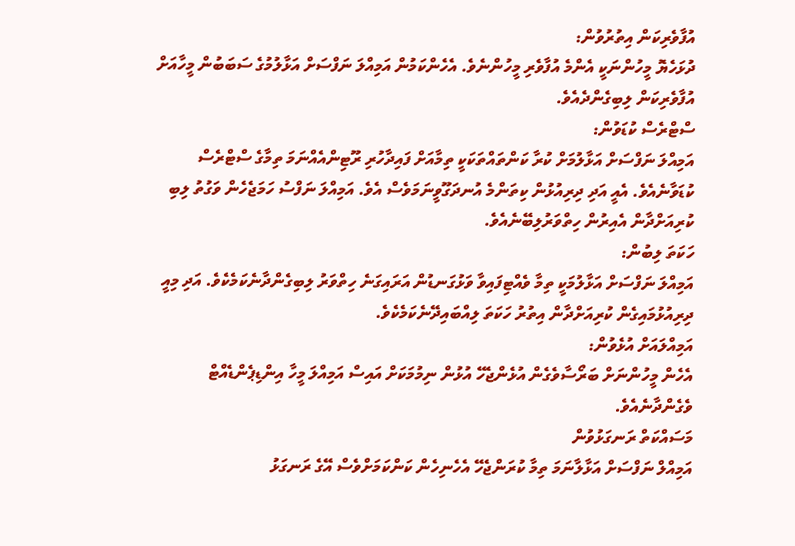އުފާވެރިކަން އިތުރުވުން:
ދުޅަހެޔޮ މީހުންނަކީ އެންމެ އުފާވެރި މީހުންނެވެ. އެހެންކަމުން އަމިއްލަ ނަފްސަށް އަޅާލުމުގެ ސަބަބުން މީހާއަށް އުފާވެރިކަން ލިބިގެންދެއެވެ.
ސްޓްރެސް ކުޑަވުން:
އަމިއްލަ ނަފްސަށް އަޅާލުމަށް ކުރާ ކަންތައްތަކަކީ ތިމާއަށް ފައިދާހުރި ރޫޓިންއެއްނަމަ ތިމާގެ ސްޓްރެސް ކުޑަވާނެއެވެ. އެއީ އަދި ދިރިއުޅުން ކިތަންމެ އުނދަގޫވީނަމަވެސް އެވެ. އަމިއްލަ ނަފްސު ހަމަޖެހެން ވަގުތު ލިބި ކުރިއަށްދާން އެއިރުން ހިތްވަރުލިބޭނެއެވެ.
ހަކަތަ ލިބުން:
އަމިއްލަ ނަފްސަށް އަޅާލުމަކީ ތިމާ ވެއްޓިފައިވާ ވަޅުގަނޑުން އަރައިގަނެ ހިތްވަރު ލިބިގެންދާނެކަމެކެވެ. އަދި މިއީ ދިރިއުޅުމައިގެން ކުރިއަށްދާން އިތުރު ހަކަތަ ލިއްބައިދޭނެކަމެކެވެ.
އަމިއްލައަށް އުޅެވުން:
އެހެން މީހުންނަށް ބަރޯސާވެގެން އުޅެންޖެހޭ އުޅުން ނިމުމަކަށް އައިސް އަމިއްލަ މީހާ އިންޑިޕެންޑެއްޓް ވެގެންދާނެއެވެ.
މަސައްކަތް ރަނގަޅުވުން
އަމިއްލް ނަފްސަށް އަޅާލާނަމަ ތިމާ ކުރަންޖެހޭ އެހެނިހެން ކަންކަމަށްވެސް އޭގެ ރަނގަޅު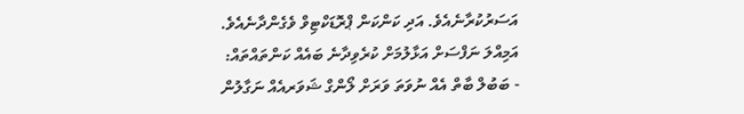އަސަރުކުރާނެއެވެ. އަދި ކަންކަން ޕްރޮޑަކްޓިވް ވެގެންދާނެއެވެ.
އަމިއްލަ ނަފްސަށް އަޅާލުމަށް ކުރެވިދާނެ ބައެއް ކަންތައްތައް:
- ބަބުލް ބާތް އެއް ނުވަތަ ވަރަށް ލޯންގް ޝަވަރއެއް ނަގާލުން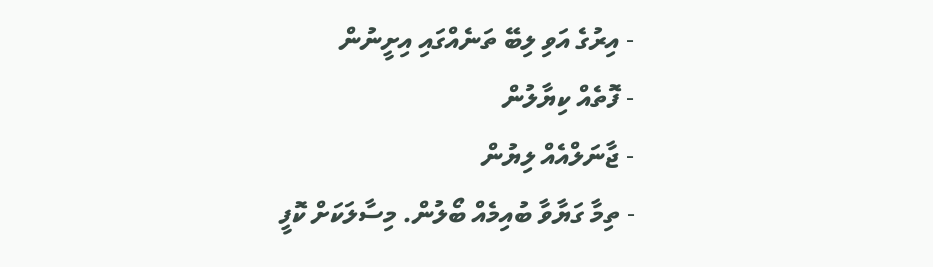- އިރުގެ އަވި ލިބޭ ތަނެއްގައި އިށީނުން
- ފޮތެއް ކިޔާލުން
- ޖާނަލްއެއް ލިޔުން
- ތިމާ ގަޔާވާ ބުއިމެއް ބޯލުން. މިސާލަކަށް ކޮފީ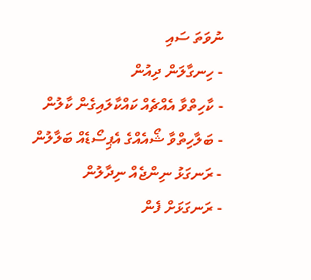ނުވަތަ ސައި
- ހިނގާލަން ދިއުން
- ކާހިތްވާ އެއްޗެއް ކައްކާލައިގެން ކާލުން
- ބަލާހިތްވާ ޝޯއެއްގެ އެޕިސޯޑެއް ބަލާލުން
- ރަނގަޅު ނިންޖެއް ނިދާލުން
- ރަނގަޅަށް ފެން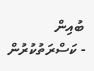ބުއިން
- ކަސްރަތުކުރުން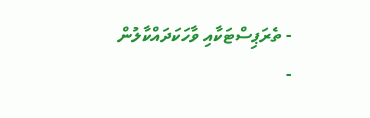- ތެރަޕިސްޓަކާއި ވާހަކަދައްކާލުން
-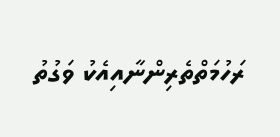ރަހުމަތްތެރިންނާއިއެކު ވަގުތު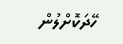ހޭދަކޮށްލުން